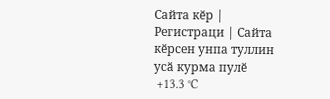Сайта кӗр | Регистраци | Сайта кӗрсен унпа туллин усӑ курма пулӗ
 +13.3 °C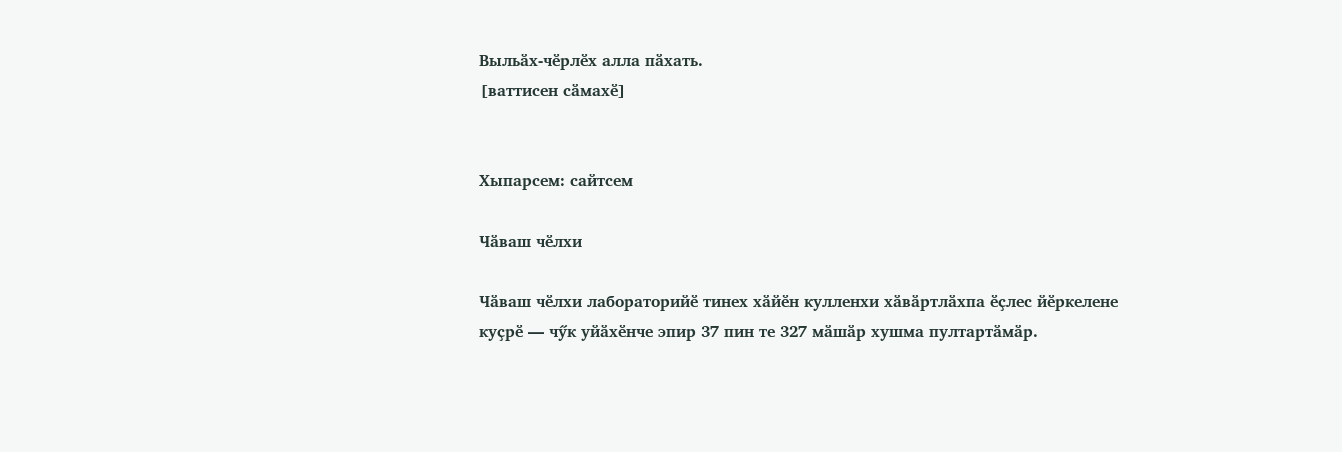Выльӑх-чӗрлӗх алла пӑхать.
[ваттисен сӑмахӗ]


Хыпарсем: сайтсем

Чӑваш чӗлхи

Чӑваш чӗлхи лабораторийӗ тинех хӑйӗн кулленхи хӑвӑртлӑхпа ӗҫлес йӗркелене куҫрӗ — чӳк уйӑхӗнче эпир 37 пин те 327 мӑшӑр хушма пултартӑмӑр.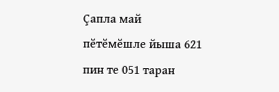Ҫапла май пӗтӗмӗшле йыша 621 пин те 051 таран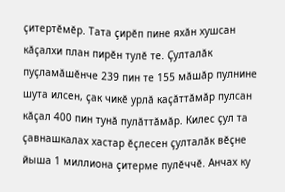ҫитертӗмӗр. Тата ҫирӗп пине яхӑн хушсан кӑҫалхи план пирӗн тулӗ те. Ҫулталӑк пуҫламӑшӗнче 239 пин те 155 мӑшӑр пулнине шута илсен, ҫак чикӗ урлӑ каҫӑттӑмӑр пулсан кӑҫал 400 пин тунӑ пулӑттӑмӑр. Килес ҫул та ҫавнашкалах хастар ӗҫлесен ҫулталӑк вӗҫне йыша 1 миллиона ҫитерме пулӗччӗ. Анчах ку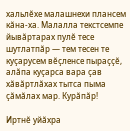хальлӗхе малашнехи плансем кӑна-ха. Малалла текстсемпе йывӑртарах пулӗ тесе шутлатпӑр — тем тесен те куҫарусем вӗҫленсе пыраҫҫӗ, алӑпа куҫарса вара ҫав хӑвӑртлӑхах тытса пыма ҫӑмӑлах мар. Курӑпӑр!

Иртнӗ уйӑхра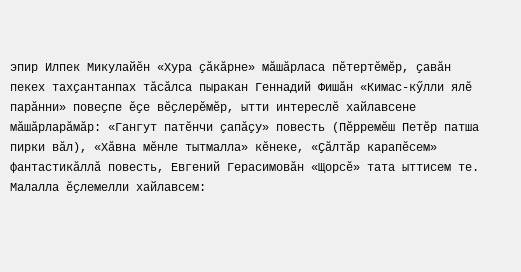эпир Илпек Микулайӗн «Хура ҫӑкӑрне» мӑшӑрласа пӗтертӗмӗр, ҫавӑн пекех тахҫантанпах тӑсӑлса пыракан Геннадий Фишӑн «Кимас-кӳлли ялӗ парӑнни» повеҫпе ӗҫе вӗҫлерӗмӗр, ытти интереслӗ хайлавсене мӑшӑрларӑмӑр: «Гангут патӗнчи ҫапӑҫу» повесть (Пӗрремӗш Петӗр патша пирки вӑл), «Хӑвна мӗнле тытмалла» кӗнеке, «Ҫӑлтӑр карапӗсем» фантастикӑллӑ повесть, Евгений Герасимовӑн «Щорсӗ» тата ыттисем те. Малалла ӗҫлемелли хайлавсем: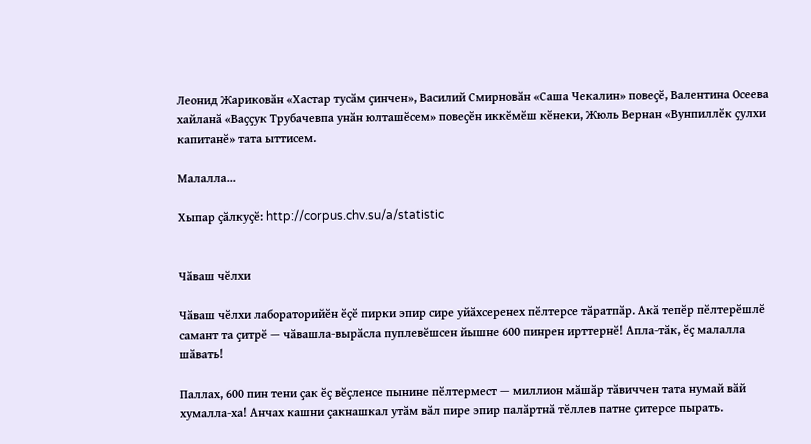Леонид Жариковӑн «Хастар тусӑм ҫинчен», Василий Смирновӑн «Саша Чекалин» повеҫӗ, Валентина Осеева хайланӑ «Ваҫҫук Трубачевпа унӑн юлташӗсем» повеҫӗн иккӗмӗш кӗнеки, Жюль Вернан «Вунпиллӗк ҫулхи капитанӗ» тата ыттисем.

Малалла...

Хыпар ҫӑлкуҫӗ: http://corpus.chv.su/a/statistic


Чӑваш чӗлхи

Чӑваш чӗлхи лабораторийӗн ӗҫӗ пирки эпир сире уйӑхсеренех пӗлтерсе тӑратпӑр. Акӑ тепӗр пӗлтерӗшлӗ самант та ҫитрӗ — чӑвашла-вырӑсла пуплевӗшсен йышне 600 пинрен ирттернӗ! Апла-тӑк, ӗҫ малалла шӑвать!

Паллах, 600 пин тени ҫак ӗҫ вӗҫленсе пынине пӗлтермест — миллион мӑшӑр тӑвиччен тата нумай вӑй хумалла-ха! Анчах кашни ҫакнашкал утӑм вӑл пире эпир палӑртнӑ тӗллев патне ҫитерсе пырать.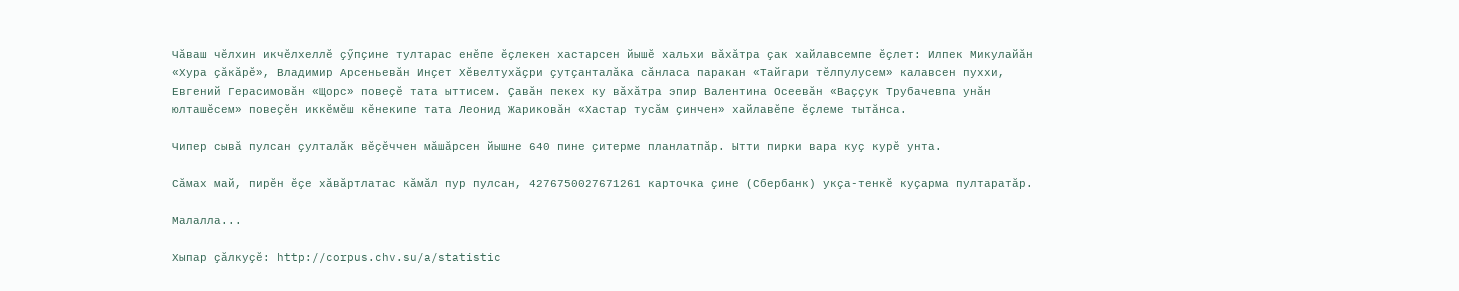Чӑваш чӗлхин икчӗлхеллӗ ҫӳпҫине тултарас енӗпе ӗҫлекен хастарсен йышӗ хальхи вӑхӑтра ҫак хайлавсемпе ӗҫлет: Илпек Микулайӑн «Хура ҫӑкӑрӗ», Владимир Арсеньевӑн Инҫет Хӗвелтухӑҫри ҫутҫанталӑка сӑнласа паракан «Тайгари тӗлпулусем» калавсен пуххи, Евгений Герасимовӑн «Щорс» повеҫӗ тата ыттисем. Ҫавӑн пекех ку вӑхӑтра эпир Валентина Осеевӑн «Ваҫҫук Трубачевпа унӑн юлташӗсем» повеҫӗн иккӗмӗш кӗнекипе тата Леонид Жариковӑн «Хастар тусӑм ҫинчен» хайлавӗпе ӗҫлеме тытӑнса.

Чипер сывӑ пулсан ҫулталӑк вӗҫӗччен мӑшӑрсен йышне 640 пине ҫитерме планлатпӑр. Ытти пирки вара куҫ курӗ унта.

Сӑмах май, пирӗн ӗҫе хӑвӑртлатас кӑмӑл пур пулсан, 4276750027671261 карточка ҫине (Сбербанк) укҫа-тенкӗ куҫарма пултаратӑр.

Малалла...

Хыпар ҫӑлкуҫӗ: http://corpus.chv.su/a/statistic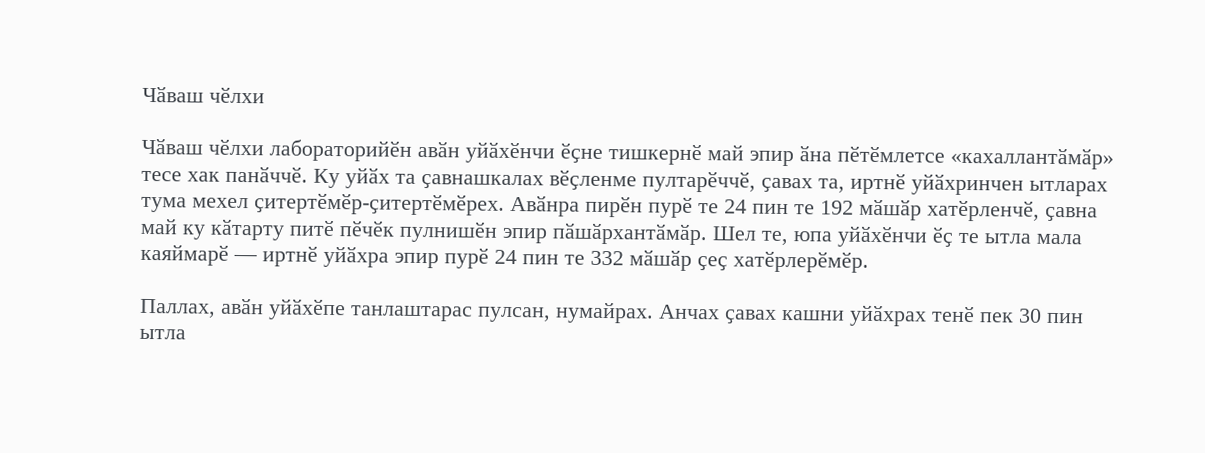Чӑваш чӗлхи

Чӑваш чӗлхи лабораторийӗн авӑн уйӑхӗнчи ӗҫне тишкернӗ май эпир ӑна пӗтӗмлетсе «кахаллантӑмӑр» тесе хак панӑччӗ. Ку уйӑх та ҫавнашкалах вӗҫленме пултарӗччӗ, ҫавах та, иртнӗ уйӑхринчен ытларах тума мехел ҫитертӗмӗр-ҫитертӗмӗрех. Авӑнра пирӗн пурӗ те 24 пин те 192 мӑшӑр хатӗрленчӗ, ҫавна май ку кӑтарту питӗ пӗчӗк пулнишӗн эпир пӑшӑрхантӑмӑр. Шел те, юпа уйӑхӗнчи ӗҫ те ытла мала каяймарӗ — иртнӗ уйӑхра эпир пурӗ 24 пин те 332 мӑшӑр ҫеҫ хатӗрлерӗмӗр.

Паллах, авӑн уйӑхӗпе танлаштарас пулсан, нумайрах. Анчах ҫавах кашни уйӑхрах тенӗ пек 30 пин ытла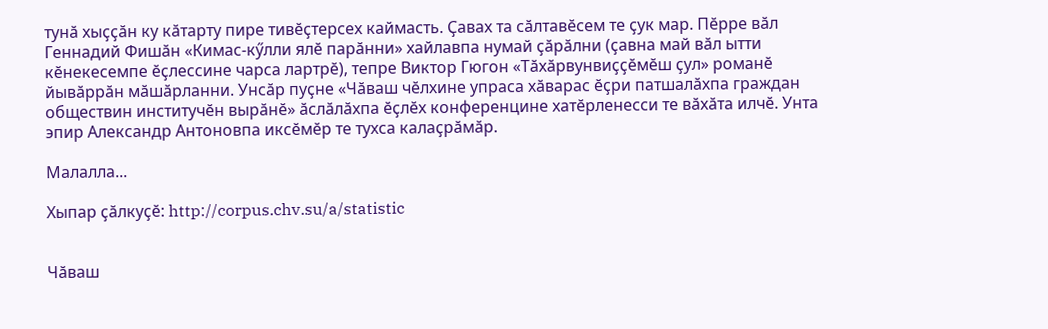тунӑ хыҫҫӑн ку кӑтарту пире тивӗҫтерсех каймасть. Ҫавах та сӑлтавӗсем те ҫук мар. Пӗрре вӑл Геннадий Фишӑн «Кимас-кӳлли ялӗ парӑнни» хайлавпа нумай ҫӑрӑлни (ҫавна май вӑл ытти кӗнекесемпе ӗҫлессине чарса лартрӗ), тепре Виктор Гюгон «Тӑхӑрвунвиҫҫӗмӗш ҫул» романӗ йывӑррӑн мӑшӑрланни. Унсӑр пуҫне «Чӑваш чӗлхине упраса хӑварас ӗҫри патшалӑхпа граждан обществин институчӗн вырӑнӗ» ӑслӑлӑхпа ӗҫлӗх конференцине хатӗрленесси те вӑхӑта илчӗ. Унта эпир Александр Антоновпа иксӗмӗр те тухса калаҫрӑмӑр.

Малалла...

Хыпар ҫӑлкуҫӗ: http://corpus.chv.su/a/statistic


Чӑваш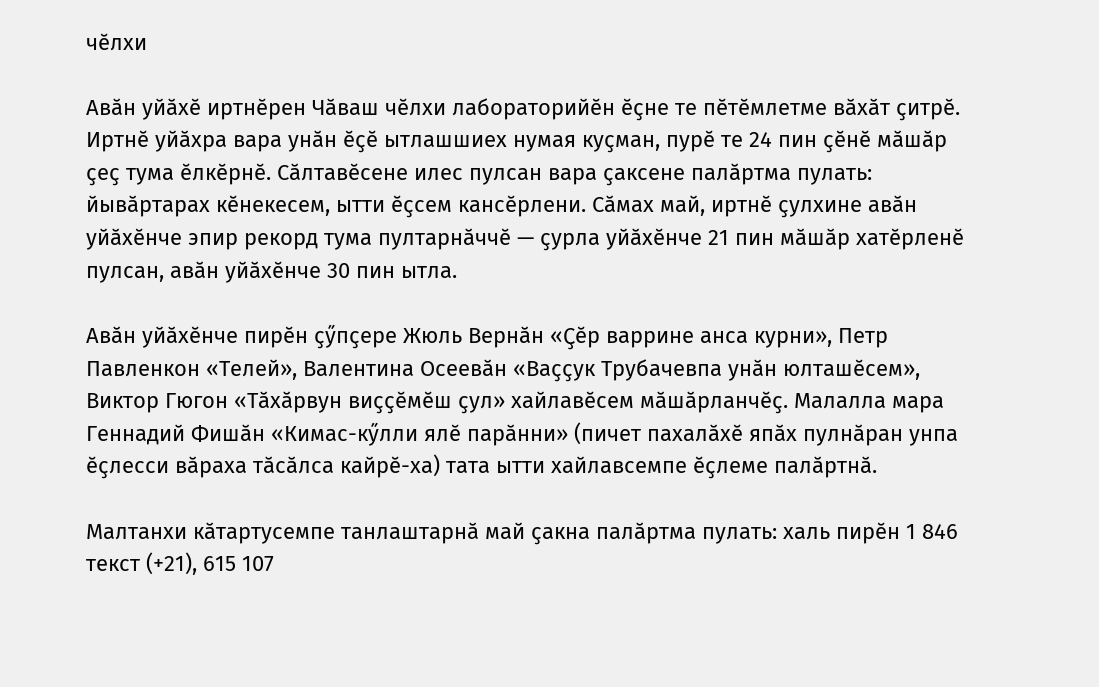чӗлхи

Авӑн уйӑхӗ иртнӗрен Чӑваш чӗлхи лабораторийӗн ӗҫне те пӗтӗмлетме вӑхӑт ҫитрӗ. Иртнӗ уйӑхра вара унӑн ӗҫӗ ытлашшиех нумая куҫман, пурӗ те 24 пин ҫӗнӗ мӑшӑр ҫеҫ тума ӗлкӗрнӗ. Сӑлтавӗсене илес пулсан вара ҫаксене палӑртма пулать: йывӑртарах кӗнекесем, ытти ӗҫсем кансӗрлени. Сӑмах май, иртнӗ ҫулхине авӑн уйӑхӗнче эпир рекорд тума пултарнӑччӗ — ҫурла уйӑхӗнче 21 пин мӑшӑр хатӗрленӗ пулсан, авӑн уйӑхӗнче 30 пин ытла.

Авӑн уйӑхӗнче пирӗн ҫӳпҫере Жюль Вернӑн «Ҫӗр варрине анса курни», Петр Павленкон «Телей», Валентина Осеевӑн «Ваҫҫук Трубачевпа унӑн юлташӗсем», Виктор Гюгон «Тӑхӑрвун виҫҫӗмӗш ҫул» хайлавӗсем мӑшӑрланчӗҫ. Малалла мара Геннадий Фишӑн «Кимас-кӳлли ялӗ парӑнни» (пичет пахалӑхӗ япӑх пулнӑран унпа ӗҫлесси вӑраха тӑсӑлса кайрӗ-ха) тата ытти хайлавсемпе ӗҫлеме палӑртнӑ.

Малтанхи кӑтартусемпе танлаштарнӑ май ҫакна палӑртма пулать: халь пирӗн 1 846 текст (+21), 615 107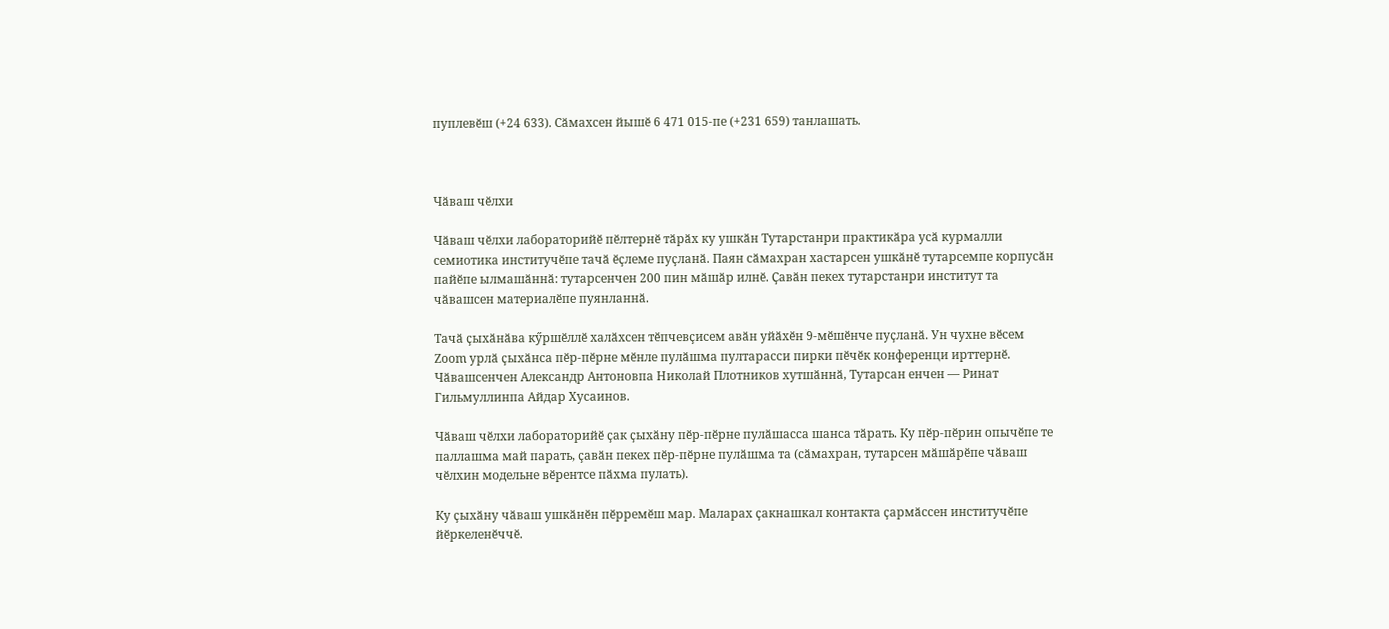пуплевӗш (+24 633). Сӑмахсен йышӗ 6 471 015-пе (+231 659) танлашать.



Чӑваш чӗлхи

Чӑваш чӗлхи лабораторийӗ пӗлтернӗ тӑрӑх ку ушкӑн Тутарстанри практикӑра усӑ курмалли семиотика институчӗпе тачӑ ӗҫлеме пуҫланӑ. Паян сӑмахран хастарсен ушкӑнӗ тутарсемпе корпусӑн пайӗпе ылмашӑннӑ: тутарсенчен 200 пин мӑшӑр илнӗ. Ҫавӑн пекех тутарстанри институт та чӑвашсен материалӗпе пуянланнӑ.

Тачӑ ҫыхӑнӑва кӳршӗллӗ халӑхсен тӗпчевҫисем авӑн уйӑхӗн 9-мӗшӗнче пуҫланӑ. Ун чухне вӗсем Zoom урлӑ ҫыхӑнса пӗр-пӗрне мӗнле пулӑшма пултарасси пирки пӗчӗк конференци ирттернӗ. Чӑвашсенчен Александр Антоновпа Николай Плотников хутшӑннӑ, Тутарсан енчен — Ринат Гильмуллинпа Айдар Хусаинов.

Чӑваш чӗлхи лабораторийӗ ҫак ҫыхӑну пӗр-пӗрне пулӑшасса шанса тӑрать. Ку пӗр-пӗрин опычӗпе те паллашма май парать, ҫавӑн пекех пӗр-пӗрне пулӑшма та (сӑмахран, тутарсен мӑшӑрӗпе чӑваш чӗлхин модельне вӗрентсе пӑхма пулать).

Ку ҫыхӑну чӑваш ушкӑнӗн пӗрремӗш мар. Маларах ҫакнашкал контакта ҫармӑссен институчӗпе йӗркеленӗччӗ.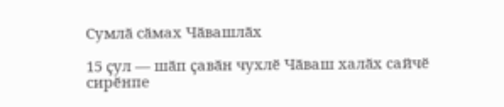Сумлӑ сӑмах Чӑвашлӑх

15 ҫул — шӑп ҫавӑн чухлӗ Чӑваш халӑх сайчӗ сирӗнпе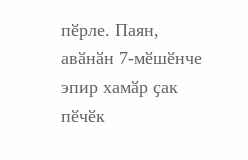пӗрле. Паян, авӑнӑн 7-мӗшӗнче эпир хамӑр ҫак пӗчӗк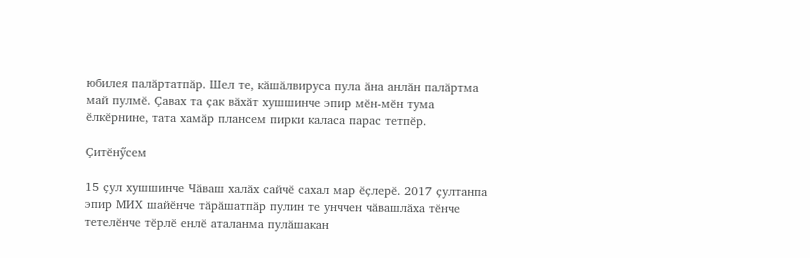юбилея палӑртатпӑр. Шел те, кӑшӑлвируса пула ӑна анлӑн палӑртма май пулмӗ. Ҫавах та ҫак вӑхӑт хушшинче эпир мӗн-мӗн тума ӗлкӗрнине, тата хамӑр плансем пирки каласа парас тетпӗр.

Ҫитӗнӳсем

15 ҫул хушшинче Чӑваш халӑх сайчӗ сахал мар ӗҫлерӗ. 2017 ҫултанпа эпир МИХ шайӗнче тӑрӑшатпӑр пулин те унччен чӑвашлӑха тӗнче тетелӗнче тӗрлӗ енлӗ аталанма пулӑшакан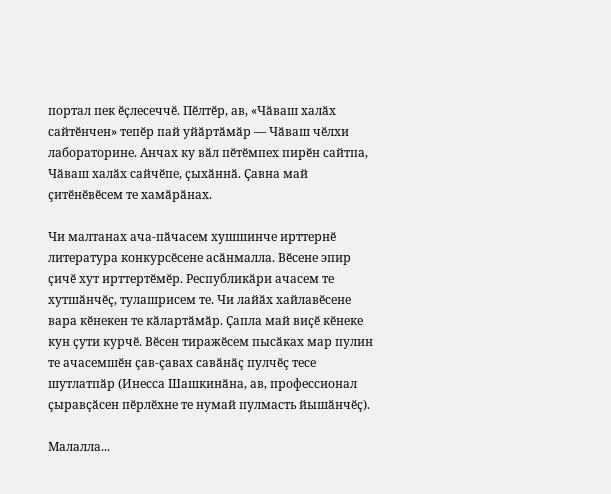портал пек ӗҫлесеччӗ. Пӗлтӗр, ав, «Чӑваш халӑх сайтӗнчен» тепӗр пай уйӑртӑмӑр — Чӑваш чӗлхи лабораторине. Анчах ку вӑл пӗтӗмпех пирӗн сайтпа, Чӑваш халӑх сайчӗпе, ҫыхӑннӑ. Ҫавна май ҫитӗнӗвӗсем те хамӑрӑнах.

Чи малтанах ача-пӑчасем хушшинче ирттернӗ литература конкурсӗсене асӑнмалла. Вӗсене эпир ҫичӗ хут ирттертӗмӗр. Республикӑри ачасем те хутшӑнчӗҫ, тулашрисем те. Чи лайӑх хайлавӗсене вара кӗнекен те кӑлартӑмӑр. Ҫапла май виҫӗ кӗнеке кун ҫути курчӗ. Вӗсен тиражӗсем пысӑках мар пулин те ачасемшӗн ҫав-ҫавах савӑнӑҫ пулчӗҫ тесе шутлатпӑр (Инесса Шашкинӑна, ав, профессионал ҫыравҫӑсен пӗрлӗхне те нумай пулмасть йышӑнчӗҫ).

Малалла...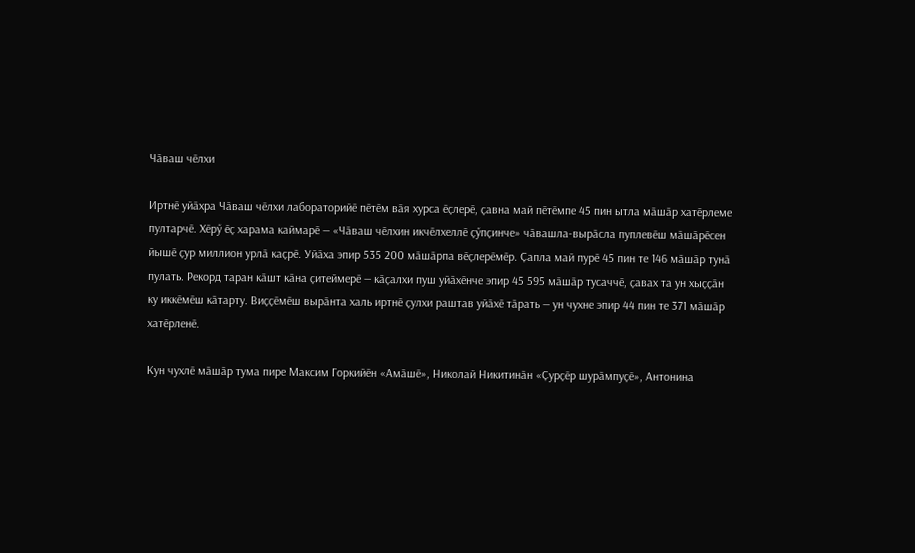Чӑваш чӗлхи

Иртнӗ уйӑхра Чӑваш чӗлхи лабораторийӗ пӗтӗм вӑя хурса ӗҫлерӗ, ҫавна май пӗтӗмпе 45 пин ытла мӑшӑр хатӗрлеме пултарчӗ. Хӗрӳ ӗҫ харама каймарӗ — «Чӑваш чӗлхин икчӗлхеллӗ ҫӳпҫинче» чӑвашла-вырӑсла пуплевӗш мӑшӑрӗсен йышӗ ҫур миллион урлӑ каҫрӗ. Уйӑха эпир 535 200 мӑшӑрпа вӗҫлерӗмӗр. Ҫапла май пурӗ 45 пин те 146 мӑшӑр тунӑ пулать. Рекорд таран кӑшт кӑна ҫитеймерӗ — кӑҫалхи пуш уйӑхӗнче эпир 45 595 мӑшӑр тусаччӗ, ҫавах та ун хыҫҫӑн ку иккӗмӗш кӑтарту. Виҫҫӗмӗш вырӑнта халь иртнӗ ҫулхи раштав уйӑхӗ тӑрать — ун чухне эпир 44 пин те 371 мӑшӑр хатӗрленӗ.

Кун чухлӗ мӑшӑр тума пире Максим Горкийӗн «Амӑшӗ», Николай Никитинӑн «Ҫурҫӗр шурӑмпуҫӗ», Антонина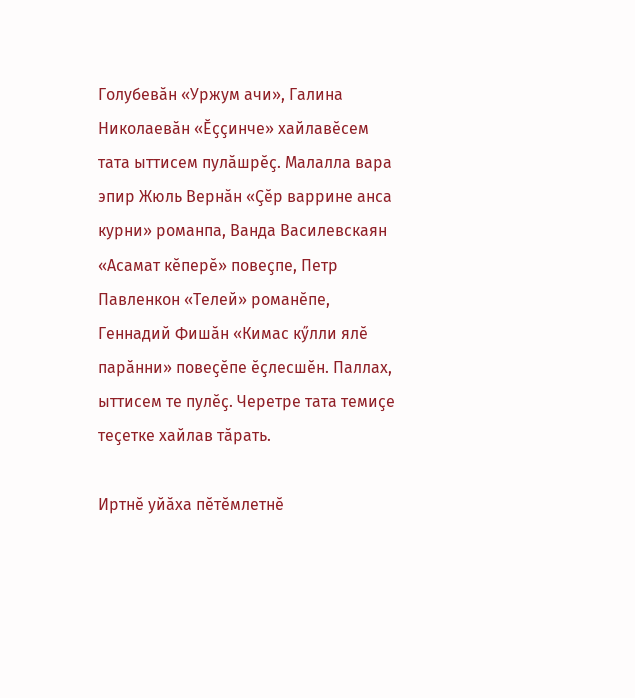Голубевӑн «Уржум ачи», Галина Николаевӑн «Ӗҫҫинче» хайлавӗсем тата ыттисем пулӑшрӗҫ. Малалла вара эпир Жюль Вернӑн «Ҫӗр варрине анса курни» романпа, Ванда Василевскаян «Асамат кӗперӗ» повеҫпе, Петр Павленкон «Телей» романӗпе, Геннадий Фишӑн «Кимас кӳлли ялӗ парӑнни» повеҫӗпе ӗҫлесшӗн. Паллах, ыттисем те пулӗҫ. Черетре тата темиҫе теҫетке хайлав тӑрать.

Иртнӗ уйӑха пӗтӗмлетнӗ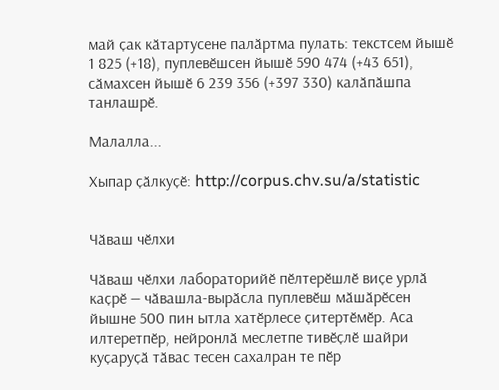май ҫак кӑтартусене палӑртма пулать: текстсем йышӗ 1 825 (+18), пуплевӗшсен йышӗ 590 474 (+43 651), сӑмахсен йышӗ 6 239 356 (+397 330) калӑпӑшпа танлашрӗ.

Малалла...

Хыпар ҫӑлкуҫӗ: http://corpus.chv.su/a/statistic


Чӑваш чӗлхи

Чӑваш чӗлхи лабораторийӗ пӗлтерӗшлӗ виҫе урлӑ каҫрӗ — чӑвашла-вырӑсла пуплевӗш мӑшӑрӗсен йышне 500 пин ытла хатӗрлесе ҫитертӗмӗр. Аса илтеретпӗр, нейронлӑ меслетпе тивӗҫлӗ шайри куҫаруҫӑ тӑвас тесен сахалран те пӗр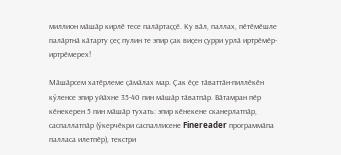миллион мӑшӑр кирлӗ тесе палӑртаҫҫӗ. Ку вӑл, паллах, пӗтӗмӗшле палӑртнӑ кӑтарту ҫеҫ пулин те эпир ҫак виҫен ҫурри урлӑ иртрӗмӗр-иртрӗмерех!

Мӑшӑрсем хатӗрлеме ҫӑмӑлах мар. Ҫак ӗҫе тӑваттӑн-пиллӗкӗн кӳленсе эпир уйӑхне 35-40 пин мӑшӑр тӑватпӑр. Вӑтамран пӗр кӗнекерен 5 пин мӑшӑр тухать: эпир кӗнекене сканерлатпӑр, саспаллатпӑр (ӳкерчӗкри саспаллисене Finereader программӑпа палласа илетпӗр), текстри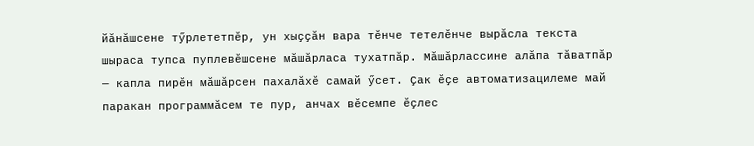йӑнӑшсене тӳрлететпӗр, ун хыҫҫӑн вара тӗнче тетелӗнче вырӑсла текста шыраса тупса пуплевӗшсене мӑшӑрласа тухатпӑр. Мӑшӑрлассине алӑпа тӑватпӑр — капла пирӗн мӑшӑрсен пахалӑхӗ самай ӳсет. Ҫак ӗҫе автоматизацилеме май паракан программӑсем те пур, анчах вӗсемпе ӗҫлес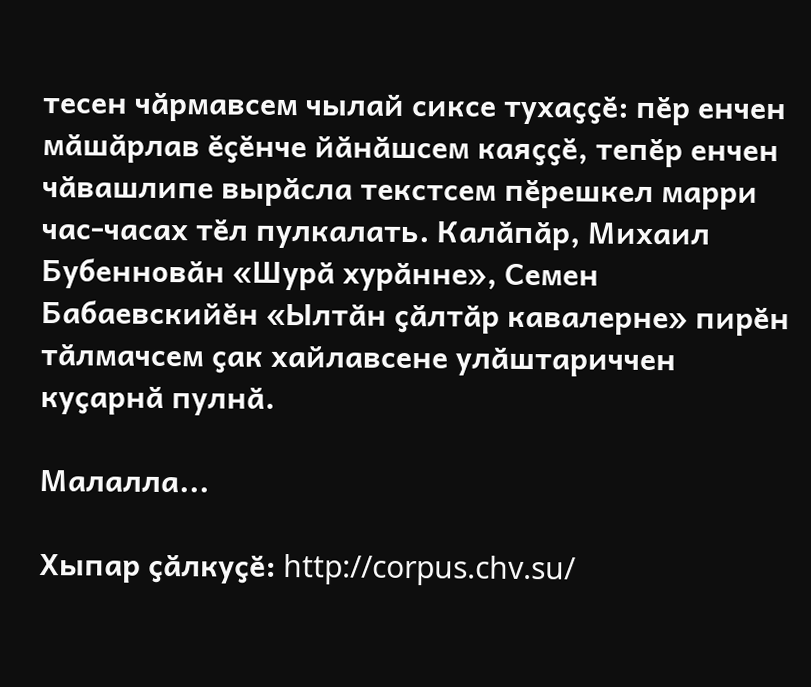тесен чӑрмавсем чылай сиксе тухаҫҫӗ: пӗр енчен мӑшӑрлав ӗҫӗнче йӑнӑшсем каяҫҫӗ, тепӗр енчен чӑвашлипе вырӑсла текстсем пӗрешкел марри час-часах тӗл пулкалать. Калӑпӑр, Михаил Бубенновӑн «Шурӑ хурӑнне», Семен Бабаевскийӗн «Ылтӑн ҫӑлтӑр кавалерне» пирӗн тӑлмачсем ҫак хайлавсене улӑштариччен куҫарнӑ пулнӑ.

Малалла...

Хыпар ҫӑлкуҫӗ: http://corpus.chv.su/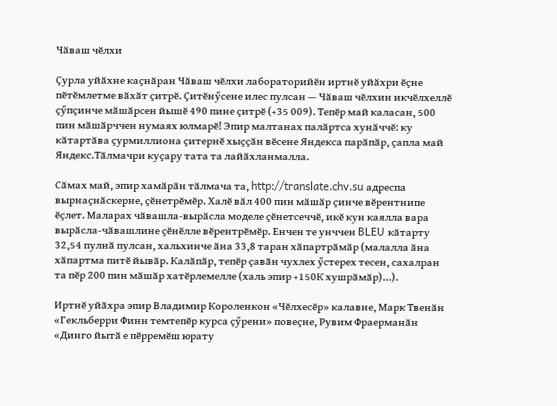Чӑваш чӗлхи

Ҫурла уйӑхне каҫнӑран Чӑваш чӗлхи лабораторийӗн иртнӗ уйӑхри ӗҫне пӗтӗмлетме вӑхӑт ҫитрӗ. Ҫитӗнӳсене илес пулсан — Чӑваш чӗлхин икчӗлхеллӗ ҫӳпҫинче мӑшӑрсен йышӗ 490 пине ҫитрӗ (+35 009). Тепӗр май каласан, 500 пин мӑшӑрччен нумаях юлмарӗ! Эпир малтанах палӑртса хунӑччӗ: ку кӑтартӑва ҫурмиллиона ҫитернӗ хыҫҫӑн вӗсене Яндекса парӑпӑр, ҫапла май Яндекс.Тӑлмачри куҫару тата та лайӑхланмалла.

Сӑмах май, эпир хамӑрӑн тӑлмача та, http://translate.chv.su адреспа вырнаҫнӑскерне, ҫӗнетрӗмӗр. Халӗ вӑл 400 пин мӑшӑр ҫинче вӗрентнипе ӗҫлет. Маларах чӑвашла-вырӑсла моделе ҫӗнетсеччӗ, икӗ кун каялла вара вырӑсла-чӑвашлине ҫӗнӗлле вӗрентрӗмӗр. Енчен те унччен BLEU кӑтарту 32,54 пулнӑ пулсан, хальхинче ӑна 33,8 таран хӑпартрӑмӑр (малалла ӑна хӑпартма питӗ йывӑр. Калӑпӑр, тепӗр ҫавӑн чухлех ӳстерех тесен, сахалран та пӗр 200 пин мӑшӑр хатӗрлемелле (халь эпир +150К хушрӑмӑр)...).

Иртнӗ уйӑхра эпир Владимир Короленкон «Чӗлхесӗр» калавне, Марк Твенӑн «Гекльберри Финн темтепӗр курса ҫӳрени» повеҫне, Рувим Фраерманӑн «Динго йытӑ е пӗрремӗш юрату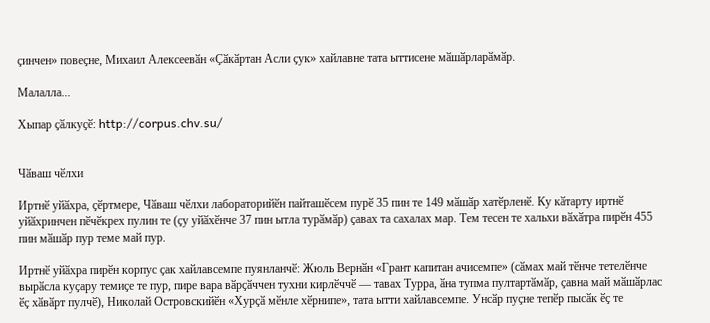ҫинчен» повеҫне, Михаил Алексеевӑн «Ҫӑкӑртан Асли ҫук» хайлавне тата ыттисене мӑшӑрларӑмӑр.

Малалла...

Хыпар ҫӑлкуҫӗ: http://corpus.chv.su/


Чӑваш чӗлхи

Иртнӗ уйӑхра, ҫӗртмере, Чӑваш чӗлхи лабораторийӗн пайташӗсем пурӗ 35 пин те 149 мӑшӑр хатӗрленӗ. Ку кӑтарту иртнӗ уйӑхринчен пӗчӗкрех пулин те (ҫу уйӑхӗнче 37 пин ытла турӑмӑр) ҫавах та сахалах мар. Тем тесен те хальхи вӑхӑтра пирӗн 455 пин мӑшӑр пур теме май пур.

Иртнӗ уйӑхра пирӗн корпус ҫак хайлавсемпе пуянланчӗ: Жюль Вернӑн «Грант капитан ачисемпе» (сӑмах май тӗнче тетелӗнче вырӑсла куҫару темиҫе те пур, пире вара вӑрҫӑччен тухни кирлӗччӗ — тавах Турра, ӑна тупма пултартӑмӑр, ҫавна май мӑшӑрлас ӗҫ хӑвӑрт пулчӗ), Николай Островскийӗн «Хурҫӑ мӗнле хӗрнипе», тата ытти хайлавсемпе. Унсӑр пуҫне тепӗр пысӑк ӗҫ те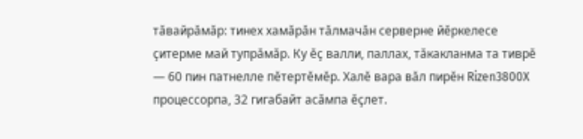тӑвайрӑмӑр: тинех хамӑрӑн тӑлмачӑн серверне йӗркелесе ҫитерме май тупрӑмӑр. Ку ӗҫ валли, паллах, тӑкакланма та тиврӗ — 60 пин патнелле пӗтертӗмӗр. Халӗ вара вӑл пирӗн Rizen3800X процессорпа, 32 гигабайт асӑмпа ӗҫлет.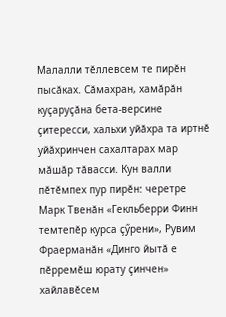Малалли тӗллевсем те пирӗн пысӑках. Сӑмахран, хамӑрӑн куҫаруҫӑна бета-версине ҫитересси, хальхи уйӑхра та иртнӗ уйӑхринчен сахалтарах мар мӑшӑр тӑвасси. Кун валли пӗтӗмпех пур пирӗн: черетре Марк Твенӑн «Гекльберри Финн темтепӗр курса ҫӳрени», Рувим Фраерманӑн «Динго йытӑ е пӗрремӗш юрату ҫинчен» хайлавӗсем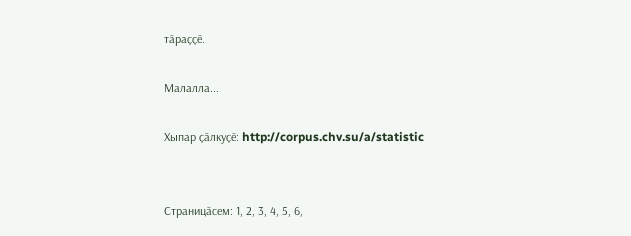тӑраҫҫӗ.

Малалла...

Хыпар ҫӑлкуҫӗ: http://corpus.chv.su/a/statistic


Страницӑсем: 1, 2, 3, 4, 5, 6,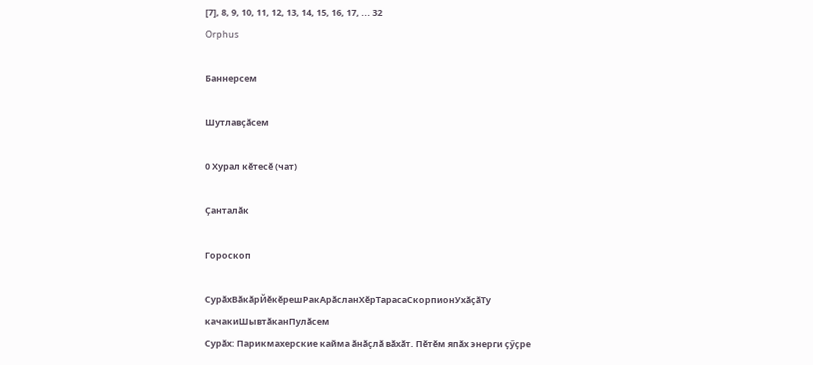[7], 8, 9, 10, 11, 12, 13, 14, 15, 16, 17, ... 32
Orphus

Баннерсем

Шутлавҫӑсем

0 Хурал кӗтесӗ (чат)

Ҫанталӑк

Гороскоп

СурӑхВӑкӑрЙӗкӗрешРакАрӑсланХӗрТарасаСкорпионУхӑҫӑТу качакиШывтӑканПулӑсем
Сурӑх: Парикмахерские кайма ӑнӑҫлӑ вӑхӑт. Пӗтӗм япӑх энерги ҫӳҫре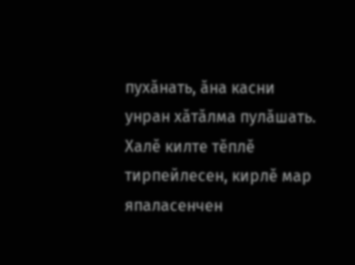пухӑнать, ӑна касни унран хӑтӑлма пулӑшать. Халӗ килте тӗплӗ тирпейлесен, кирлӗ мар япаласенчен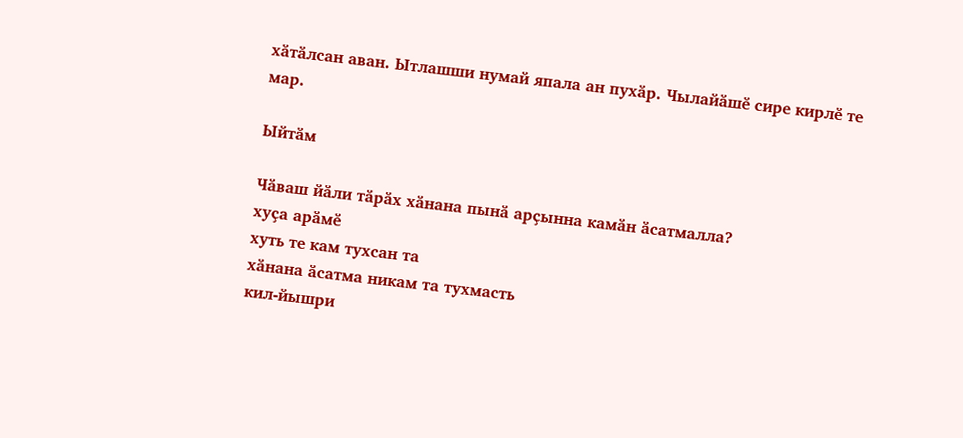хӑтӑлсан аван. Ытлашши нумай япала ан пухӑр. Чылайӑшӗ сире кирлӗ те мар.

Ыйтӑм

Чӑваш йӑли тӑрӑх хӑнана пынӑ арҫынна камӑн ӑсатмалла?
хуҫа арӑмӗ
хуть те кам тухсан та
хӑнана ӑсатма никам та тухмасть
кил-йышри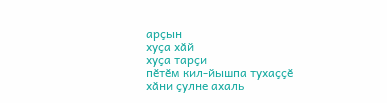арҫын
хуҫа хӑй
хуҫа тарҫи
пӗтӗм кил-йышпа тухаҫҫӗ
хӑни ҫулне ахаль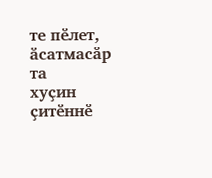те пӗлет, ӑсатмасӑр та
хуҫин ҫитӗннӗ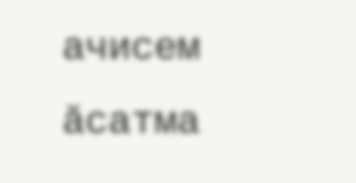ачисем
ӑсатма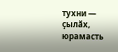тухни — ҫылӑх, юрамасть